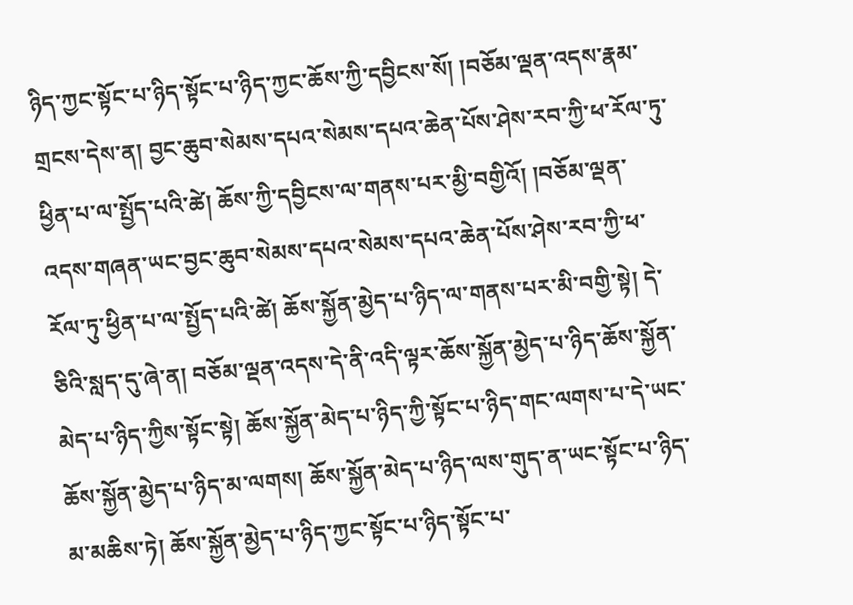ཉིད་ཀྱང་སྟོང་པ་ཉིད་སྟོང་པ་ཉིད་ཀྱང་ཆོས་ཀྱི་དབྱིངས་སོ། །བཅོམ་ལྡན་འདས་རྣམ་གྲངས་དེས་ན། བྱང་ཆུབ་སེམས་དཔའ་སེམས་དཔའ་ཆེན་པོས་ཤེས་རབ་ཀྱི་ཕ་རོལ་ཏུ་ཕྱིན་པ་ལ་སྤྱོད་པའི་ཚེ། ཆོས་ཀྱི་དབྱིངས་ལ་གནས་པར་མྱི་བགྱིའོ། །བཅོམ་ལྡན་འདས་གཞན་ཡང་བྱང་ཆུབ་སེམས་དཔའ་སེམས་དཔའ་ཆེན་པོས་ཤེས་རབ་ཀྱི་ཕ་རོལ་ཏུ་ཕྱིན་པ་ལ་སྤྱོད་པའི་ཚེ། ཆོས་སྐྱོན་མྱེད་པ་ཉིད་ལ་གནས་པར་མི་བགྱི་སྟེ། དེ་ཅིའི་སླད་དུ་ཞེ་ན། བཅོམ་ལྡན་འདས་དེ་ནི་འདི་ལྟར་ཆོས་སྐྱོན་མྱེད་པ་ཉིད་ཆོས་སྐྱོན་མེད་པ་ཉིད་ཀྱིས་སྟོང་སྟེ། ཆོས་སྐྱོན་མེད་པ་ཉིད་ཀྱི་སྟོང་པ་ཉིད་གང་ལགས་པ་དེ་ཡང་ཆོས་སྐྱོན་མྱེད་པ་ཉིད་མ་ལགས། ཆོས་སྐྱོན་མེད་པ་ཉིད་ལས་གུད་ན་ཡང་སྟོང་པ་ཉིད་མ་མཆིས་ཏེ། ཆོས་སྐྱོན་མྱེད་པ་ཉིད་ཀྱང་སྟོང་པ་ཉིད་སྟོང་པ་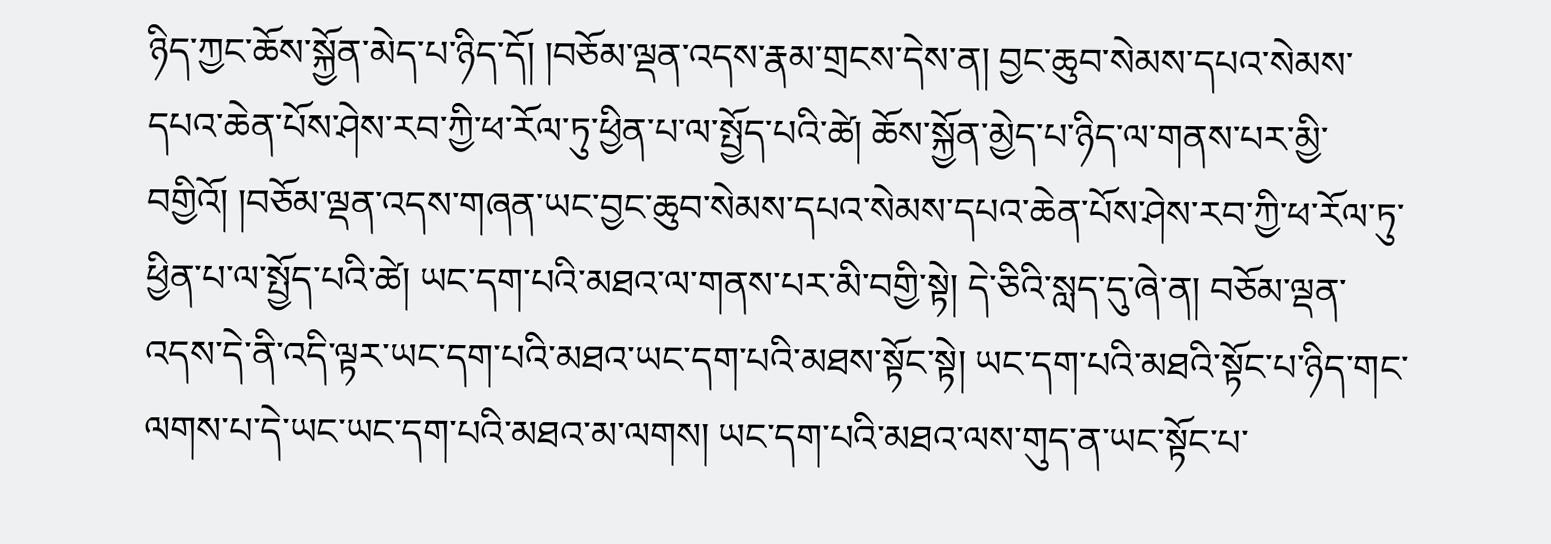ཉིད་ཀྱང་ཆོས་སྐྱོན་མེད་པ་ཉིད་དོ། །བཅོམ་ལྡན་འདས་རྣམ་གྲངས་དེས་ན། བྱང་ཆུབ་སེམས་དཔའ་སེམས་དཔའ་ཆེན་པོས་ཤེས་རབ་ཀྱི་ཕ་རོལ་ཏུ་ཕྱིན་པ་ལ་སྤྱོད་པའི་ཚེ། ཆོས་སྐྱོན་མྱེད་པ་ཉིད་ལ་གནས་པར་མྱི་བགྱིའོ། །བཅོམ་ལྡན་འདས་གཞན་ཡང་བྱང་ཆུབ་སེམས་དཔའ་སེམས་དཔའ་ཆེན་པོས་ཤེས་རབ་ཀྱི་ཕ་རོལ་ཏུ་ཕྱིན་པ་ལ་སྤྱོད་པའི་ཚེ། ཡང་དག་པའི་མཐའ་ལ་གནས་པར་མི་བགྱི་སྟེ། དེ་ཅིའི་སླད་དུ་ཞེ་ན། བཅོམ་ལྡན་འདས་དེ་ནི་འདི་ལྟར་ཡང་དག་པའི་མཐའ་ཡང་དག་པའི་མཐས་སྟོང་སྟེ། ཡང་དག་པའི་མཐའི་སྟོང་པ་ཉིད་གང་ལགས་པ་དེ་ཡང་ཡང་དག་པའི་མཐའ་མ་ལགས། ཡང་དག་པའི་མཐའ་ལས་གུད་ན་ཡང་སྟོང་པ་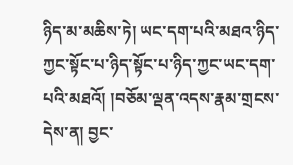ཉིད་མ་མཆིས་ཏེ། ཡང་དག་པའི་མཐའ་ཉིད་ཀྱང་སྟོང་པ་ཉིད་སྟོང་པ་ཉིད་ཀྱང་ཡང་དག་པའི་མཐའོ། །བཅོམ་ལྡན་འདས་རྣམ་གྲངས་དེས་ན། བྱང་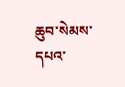ཆུབ་སེམས་དཔའ་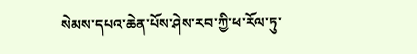སེམས་དཔའ་ཆེན་པོས་ཤེས་རབ་ཀྱི་ཕ་རོལ་ཏུ་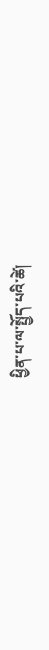ཕྱིན་པ་ལ་སྤྱོད་པའི་ཚེ།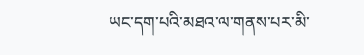ཡང་དག་པའི་མཐའ་ལ་གནས་པར་མི་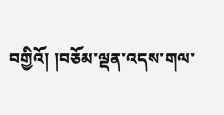བགྱིའོ། །བཅོམ་ལྡན་འདས་གལ་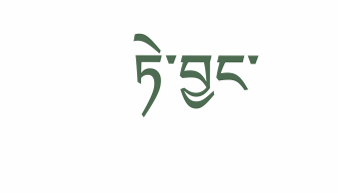ཏེ་བྱང་